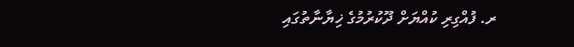ރ. ފުއްގިރި ކުއްޔަށް ދޫކުރުމުގެ ޚިޔާނާތުގައި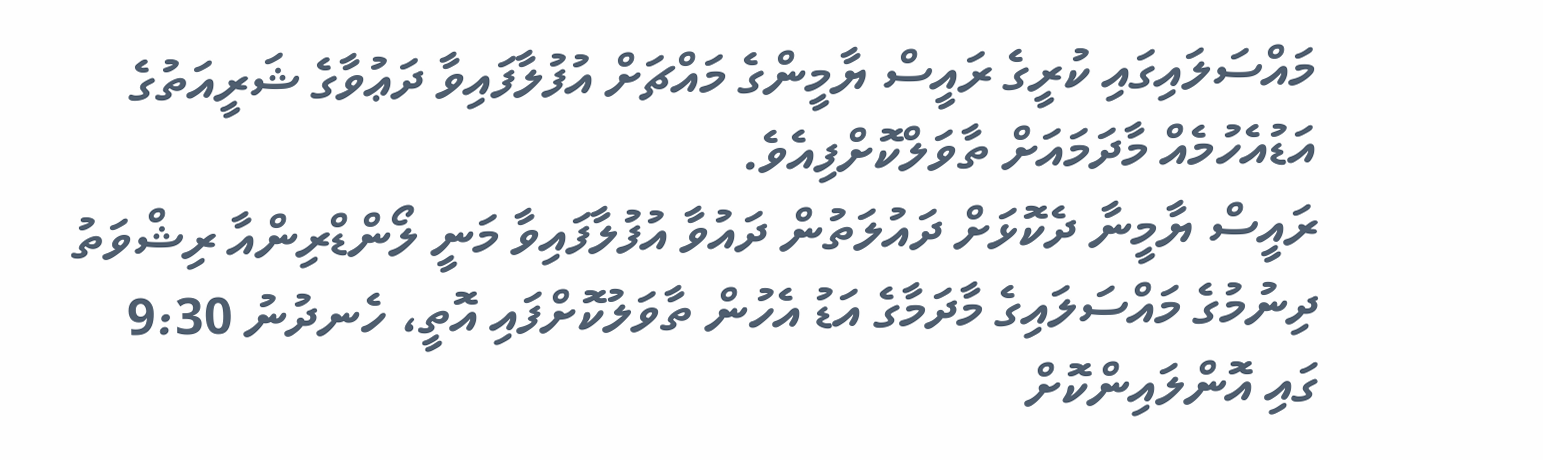މައްސަލައިގައި ކުރީގެ ރައީސް ޔާމީންގެ މައްޗަށް އުފުލާފައިވާ ދަޢުވާގެ ޝަރީއަތުގެ އަޑުއެހުމެއް މާދަމައަށް ތާވަލްކޮށްފިއެވެ.
ރައީސް ޔާމީނާ ދެކޮޅަށް ދައުލަތުން ދައުވާ އުފުލާފައިވާ މަނީ ލޯންޑްރިންއާ ރިޝްވަތު ދިނުމުގެ މައްސަލައިގެ މާދަމާގެ އަޑު އެހުން ތާވަލުކޮށްފައި އޮތީ، ހެނދުނު 9:30 ގައި އޮންލައިންކޮށް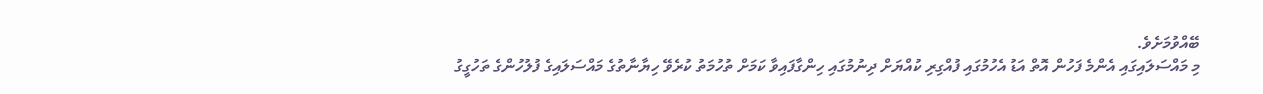ބޭއްވުމަށެވެ.
މި މައްސަލައިގައި އެންމެ ފަހުން އޮތް އަޑު އެހުމުގައި ފުއްގިރި ކުއްޔަށް ދިނުމުގައި ހިންގާފައިވާ ކަމަށް ތުހުމަތު ކުރެވޭ ހިޔާނާތުގެ މައްސަލައިގެ ފުލުހުންގެ ތަހުގީގު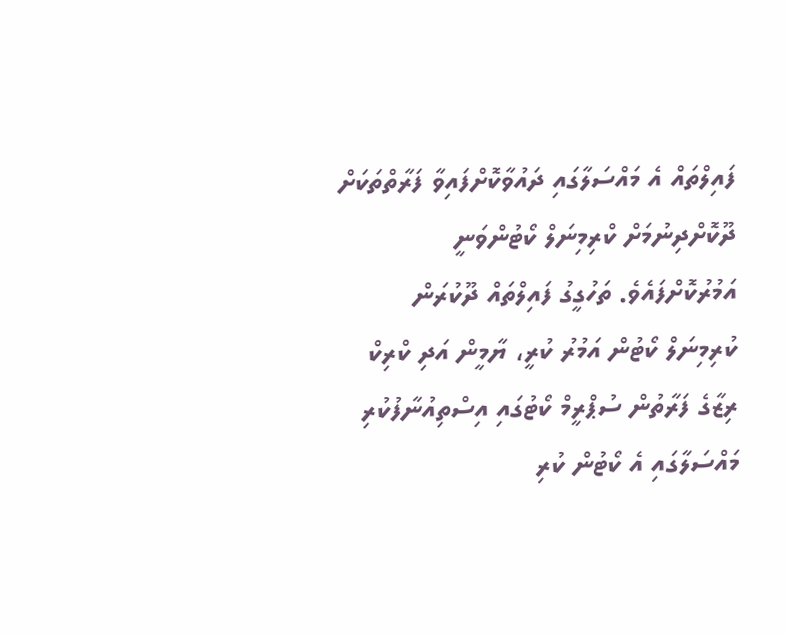ފައިލްތައް އެ މައްސަލާގައި ދައުވާކޮށްފައިވާ ފަރާތްތަކަށް ދޫކޮށްދިނުމަށް ކްރިމިނަލް ކޯޓުންވަނީ އަމުރުކޮށްފައެވެ. ތަހުގީގު ފައިލްތައް ދޫކުރަން ކުރިމިނަލް ކޯޓުން އަމުރު ކުރީ، ޔާމީން އަދި ކްރިކް ރިޒާގެ ފަރާތުން ސުޕްރީމް ކޯޓުގައި އިސްތިއުނާފުކުރި މައްސަލާގައި އެ ކޯޓުން ކުރި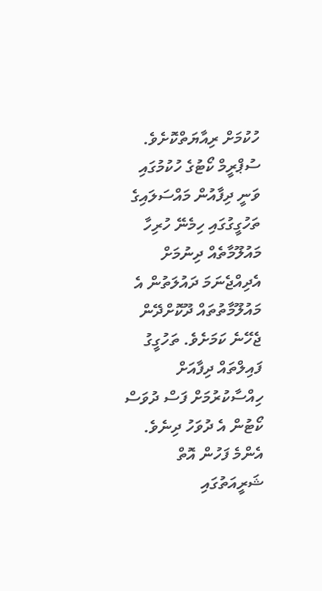ހުކުމަށް ރިއާޔަތްކޮށެވެ.
ސުޕްރީމް ކޯޓުގެ ހުކުމުގައި ވަނީ ދިފާއުން މައްސަލައިގެ ތަހުގީގުގައި ހިމެނޭ ހުރިހާ މައުލޫމާތެއް ދިނުމަށް އެދިއްޖެނަމަ ދައުލަތުން އެ މައުލޫމާތުތައް ދޫކޮށްދޭން ޖެހޭނެ ކަމަށެވެ. ތަހުގީގު ފައިލްތައް ދިފާއަށް ހިއްސާކުރުމަށް ފަސް ދުވަސް ކޯޓުން އެ ދުވަހު ދިނެވެ.
އެންމެ ފަހުން އޮތް ޝަރީއަތުގައި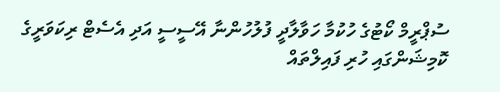ސުޕްރީމް ކޯޓުގެ ހުކުމާ ހަވާލާދީ ފުލުހުންނާ އޭސީސީ އަދި އެސެޓް ރިކަވަރީގެ ކޮމިޝަންގައި ހުރި ފައިލްތައް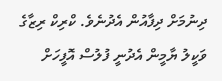ދިނުމަށް ދިފާއުން އެދުނެވެ. ކްރިކް ރިޒާގެ ވަކީލު ޔާމީން އެދުނީ ފުލުސް އޮފީހަށް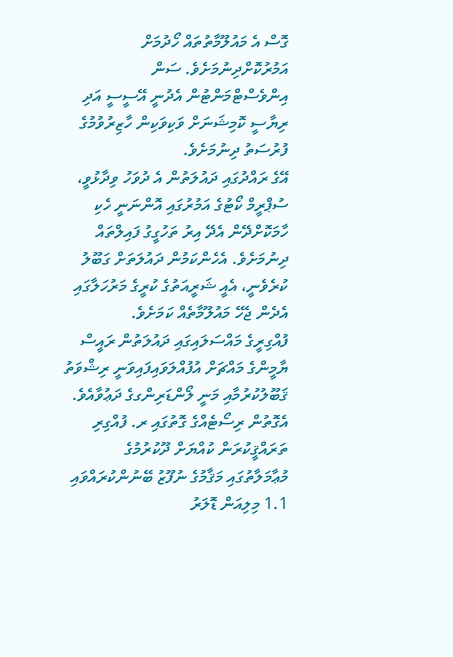ގޮސް އެ މައުލޫމާތުތައް ހޯދުމަށް އަމުރުކޮށްދިނުމަށެވެ. ސަން އިންވެސްޓްމަންޓުން އެދުނީ އޭސީސީ އަދި ރިޔާސީ ކޮމިޝަނަށް ވަކިވަކިން ހާޒިރުވުމުގެ ފުރުސަތު ދިނުމަށެވެ.
އޭގެ ރައްދުގައި ދައުލަތުން އެ ދުވަހު ވިދާޅުވީ، ސުޕްރީމް ކޯޓުގެ އަމުރުގައި އޮންނަނީ ހެކި ހާމަކޮށްދޭން އެދޭ އިރު ތަހުގީގު ފައިލްތައް ދިނުމަށެވެ. އެހެންކަމުން ދައުލަތަށް ގަބޫލު ކުރެވެނީ، އެއީ ޝަރީއަތުގެ ކުރީގެ މަރުހަލާގައި އެދެން ޖެހޭ މައުލޫމާތެއް ކަމަށެވެ.
ފުއްގިރީގެ މައްސަލައިގައި ދައުލަތުން ރައީސް ޔާމީންގެ މައްޗަށް އުފުއްލަވައިފައިވަނީ ރިޝްވަތު ޤަބޫލުކުރުމާއި މަނީ ލޯންޑަރިންގގެ ދަޢުވާއެވެ. އެގޮތުން ރިސޯޓެއްގެ ގޮތުގައި ރ. ފުއްގިރި ތަރައްޤީކުރަން ކުއްޔަށް ދޫކުރުމުގެ މުޢާމަލާތުގައި މަޤާމުގެ ނުފޫޒު ބޭނުންކުރައްވައި 1.1 މިލިއަން ޑޮލަރު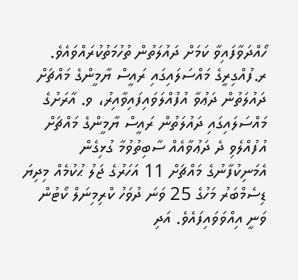ހޯއްދަވާފައިވާ ކަމަށް ދައުލަތުން ތުހުމަތުކުރައްވައެވެ.
ރ.ފުއްގިރީގެ މައްސަލައިގައި ރައީސް ޔާމީންގެ މައްޗަށް ދައުލަތުން ދަޢުވާ އުފުއްލަވައިފައިވާއިރު، ވ. އާރަށުގެ މައްސަލައިގައި ދައުލަތުން ރައީސް ޔާމީންގެ މައްޗަށް އުފުއްލެވި ދެ ދަޢުވާއެއް ސާބިތުވުމާ ގުޅިގެން އެމަނިކުފާނުގެ މައްޗަށް 11 އަހަރުގެ ޖަލު ޙުކުމެއް މިދިޔަ ޑިސެމްބަރު މަހުގެ 25 ވަނަ ދުވަހު ކްރިމިނަލް ކޯޓުން ވަނީ އިއްވަވައިފައެވެ. އަދި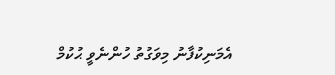އެމަނިކުފާނު މިވަގުތު ހުންނެވީ ޙުކުމް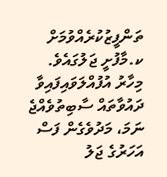ތަންފީޒުކުރެއްވުމަށް ކ.މާފުށީ ޖަލުގައެވެ.
މިހާރު އުފުއްލަވައިފައިވާ ދައުވާތައް ސާބިތުވެއްޖެ ނަމަ، މަދުވެގެން ފަސް އަހަރުގެ ޖަލު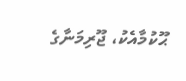ޙޫކުމާއެކު، ޖޫރިމަނާގެ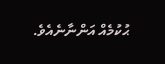ޙުކުމެއް އަންނާނެއެވެ.